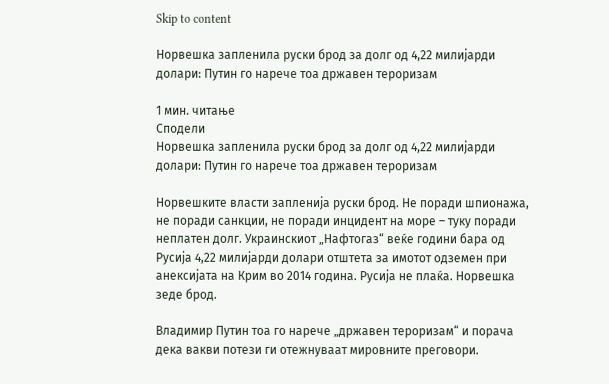Skip to content

Норвешка запленила руски брод за долг од 4,22 милијарди долари: Путин го нарече тоа државен тероризам

1 мин. читање
Сподели
Норвешка запленила руски брод за долг од 4,22 милијарди долари: Путин го нарече тоа државен тероризам

Норвешките власти запленија руски брод. Не поради шпионажа, не поради санкции, не поради инцидент на море – туку поради неплатен долг. Украинскиот „Нафтогаз“ веќе години бара од Русија 4,22 милијарди долари отштета за имотот одземен при анексијата на Крим во 2014 година. Русија не плаќа. Норвешка зеде брод.

Владимир Путин тоа го нарече „државен тероризам“ и порача дека вакви потези ги отежнуваат мировните преговори.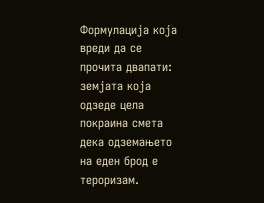Формулација која вреди да се прочита двапати: земјата која одзеде цела покраина смета дека одземањето на еден брод е тероризам.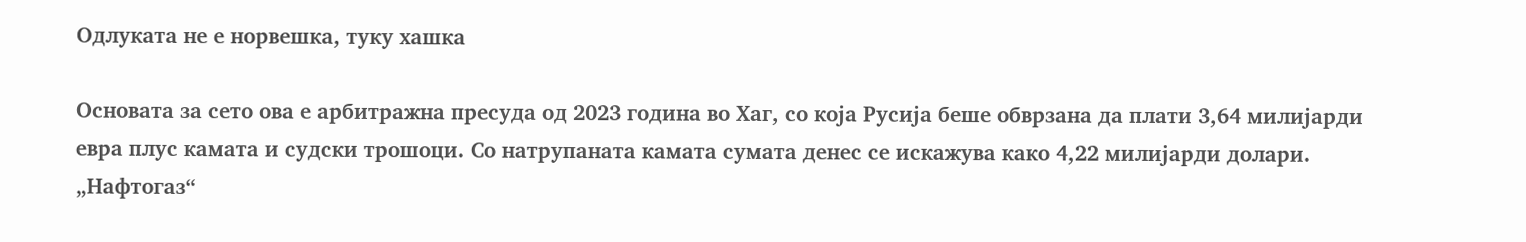Одлуката не е норвешка, туку хашка

Основата за сето ова е арбитражна пресуда од 2023 година во Хаг, со која Русија беше обврзана да плати 3,64 милијарди евра плус камата и судски трошоци. Со натрупаната камата сумата денес се искажува како 4,22 милијарди долари. „Нафтогаз“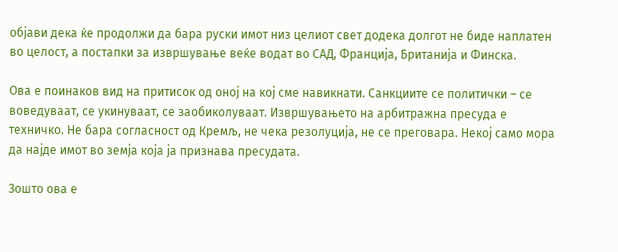објави дека ќе продолжи да бара руски имот низ целиот свет додека долгот не биде наплатен во целост, а постапки за извршување веќе водат во САД, Франција, Британија и Финска.

Ова е поинаков вид на притисок од оној на кој сме навикнати. Санкциите се политички – се воведуваат, се укинуваат, се заобиколуваат. Извршувањето на арбитражна пресуда е техничко. Не бара согласност од Кремљ, не чека резолуција, не се преговара. Некој само мора да најде имот во земја која ја признава пресудата.

Зошто ова е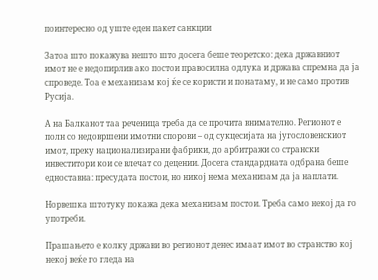поинтересно од уште еден пакет санкции

Затоа што покажува нешто што досега беше теоретско: дека државниот имот не е недопирлив ако постои правосилна одлука и држава спремна да ја спроведе. Тоа е механизам кој ќе се користи и понатаму, и не само против Русија.

А на Балканот таа реченица треба да се прочита внимателно. Регионот е полн со недовршени имотни спорови – од сукцесијата на југословенскиот имот, преку национализирани фабрики, до арбитражи со странски инвеститори кои се влечат со децении. Досега стандардната одбрана беше едноставна: пресудата постои, но никој нема механизам да ја наплати.

Норвешка штотуку покажа дека механизам постои. Треба само некој да го употреби.

Прашањето е колку држави во регионот денес имаат имот во странство кој некој веќе го гледа на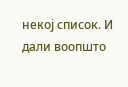некој список. И дали воопшто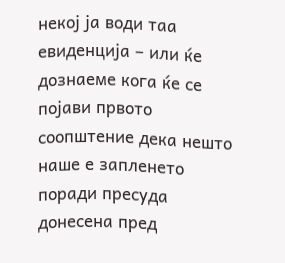некој ја води таа евиденција – или ќе дознаеме кога ќе се појави првото соопштение дека нешто наше е запленето поради пресуда донесена пред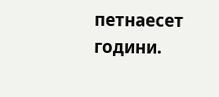петнаесет години.